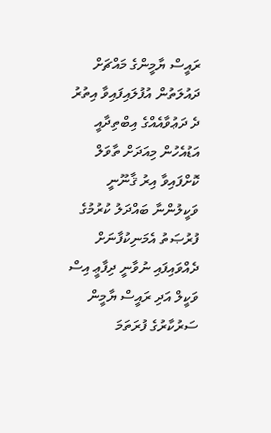ރައީސް ޔާމީންގެ މައްޗަށް ދައުލަތުން އުފުލައިފައިވާ އިތުރު ދެ ދަޢުވާއެއްގެ އިބްތިދާއީ އަޑުއެހުން މިއަދަށް ތާވަލް ކޮށްފައިވާ އިރު ޤާނޫނީ ވަކީލުންނާ ބައްދަލު ކުރުމުގެ ފުރުޞަތު އެމަނިކުފާނަށް ދެއްވައިފައި ނުވާނީ ދިފާޢީ އިސް ވަކީލް އަދި ރައީސް ޔާމީން ސަރުކާރުގެ ފުރަތަމަ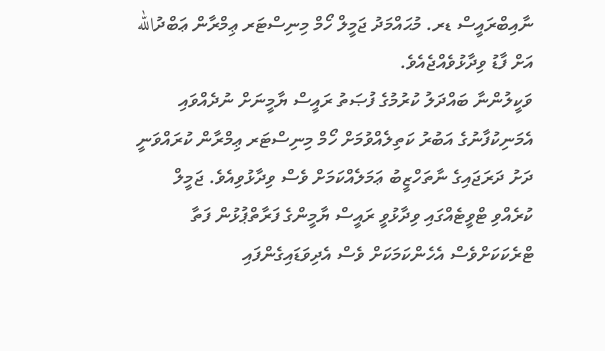ނާއިބްރައީސް ޑރ. މުޙައްމަދު ޖަމީލް ހޯމް މިނިސްޓަރ ޢިމްރާން ޢަބްދުالله އަށް ފާޑު ވިދާޅުވެއްޖެއެވެ.
ވަކީލުންނާ ބައްދަލު ކުރުމުގެ ފުޞަތު ރައީސް ޔާމީނަށް ނުދެއްވައި އެމަނިކުފާނުގެ އަބުރު ކަތިލެއްވުމަށް ހޯމް މިނިސްޓަރ ޢިމްރާން ކުރައްވަނީ ދަށު ދަރަޖައިގެ ނާތަހްޒީބު ޢަމަލެއްކަމަށް ވެސް ވިދާޅުވިއެވެ. ޖަމީލް ކުރެއްވި ޓްވީޓެއްގައި ވިދާޅުވީ ރައީސް ޔާމީންގެ ފަރާތްޕުޅުން ފަތާ ޓްރެކަކަށްވެސް އެހެންކަމަކަށް ވެސް އެދިވަޑައިގެންފައި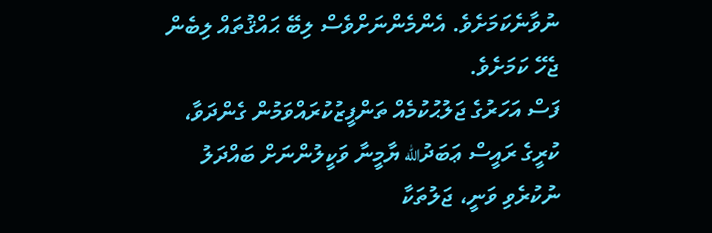ނުވާނެކަމަށެވެ. އެންމެންނަށްވެސް ލިބޭ ޙައްޤުތައް ލިބެން ޖެހޭ ކަމަށެވެ.
ފަސް އަހަރުގެ ޖަލުޙުކުމެއް ތަންފީޒުކުރައްވަމުން ގެންދަވާ، ކުރީގެ ރައީސް ޢަބަދުالله ޔާމީނާ ވަކީލުންނަށް ބައްދަލު ނުކުރެވި ވަނީ، ޖަލުތަކާ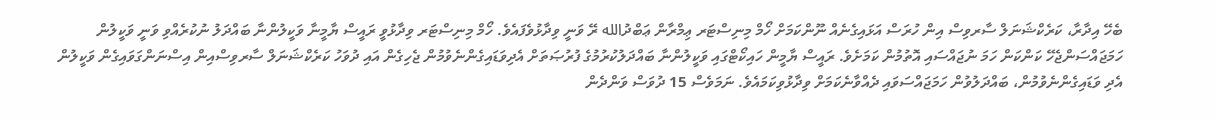ބެހޭ އިދާރާ، ކަރެކްޝަނަލް ސާރވިސް އިން ހުރަސް އަޅައިގެނެއް ނޫންކަމަށް ހޯމް މިނިސްޓަރ ޢިމްރާން ޢަބްދުالله ރޭ ވަނީ ވިދާޅުވެފައެވެ. ހޯމް މިނިސްޓަރ ވިދާޅުވީ ރައީސް ޔާމީނާ ވަކީލުންނާ ބައްދަލު ނުކުރެއްވި ވަނީ ވަކީލުން ހަމަޖައްސަންޖެހޭ ކަންކަން ހަމަ ނުޖައްސައި އޮތުމުން ކަމަށެވެ. ރައީސް ޔާމީން ހައިކޯޓްގައި ވަކީލުންނާ ބައްދަލުކުރުމުގެ ފުރުޞަތަށް އެދިވަޑައިގެންނެވުމުން ޖެހިގެން އައި ދުވަހު ކަރެކްޝަނަލް ސާރވިސްއިން އިސްނަންގަވައިގެން ވަކީލުން އެދި ވަޑައިގެންނެވުމުން، ބައްދަލުވުން ހަމަޖައްސަވައި ދެއްވާނެކަމަށް ވިދާޅުވިކަމައެވެ. ނަމަވެސް 15 ދުވަސް ވަންދެން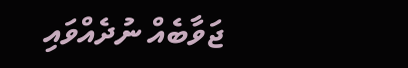ޖަވާބެއް ނުދެއްވައި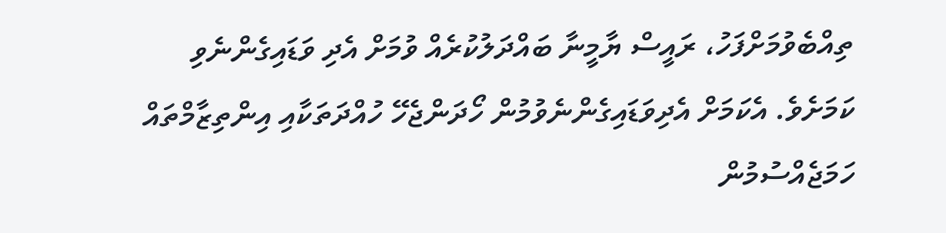ތިއްބެވުމަށްފަހު، ރައީސް ޔާމީނާ ބައްދަލުކުރެއް ވުމަށް އެދި ވަޑައިގެންނެވި ކަމަށެވެ. އެކަމަށް އެދިވަޑައިގެންނެވުމުން ހޯދަންޖެހޭ ހުއްދަތަކާއި އިންތިޒާމްތައް ހަމަޖެއްސުމުން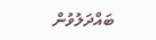ބައްދަލުވުން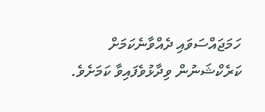ހަމަޖައްސަވައި ދެއްވާނެކަމަށް ކަރެކްޝަނުން ވިދާޅުވެފައިވާ ކަމަށެވެ.